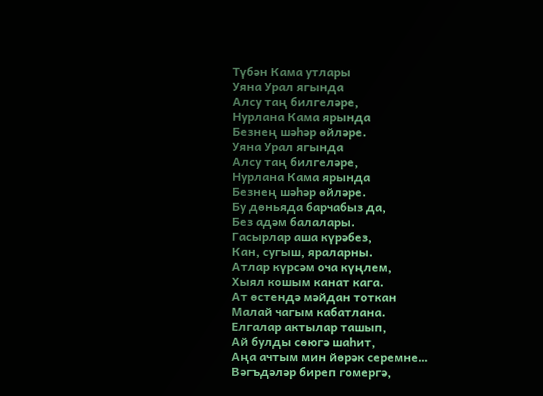Түбән Кама утлары
Уяна Урал ягында
Алсу таң билгеләре,
Нурлана Кама ярында
Безнең шәһәр өйләре.
Уяна Урал ягында
Алсу таң билгеләре,
Нурлана Кама ярында
Безнең шәһәр өйләре.
Бу дөньяда барчабыз да,
Без адәм балалары.
Гасырлар аша күрәбез,
Кан, сугыш, яраларны.
Атлар күрсәм оча күңлем,
Хыял кошым канат кага.
Ат өстендә мәйдан тоткан
Малай чагым кабатлана.
Елгалар актылар ташып,
Ай булды сөюгә шаһит,
Аңа ачтым мин йөрәк серемне…
Вәгъдәләр биреп гомергә,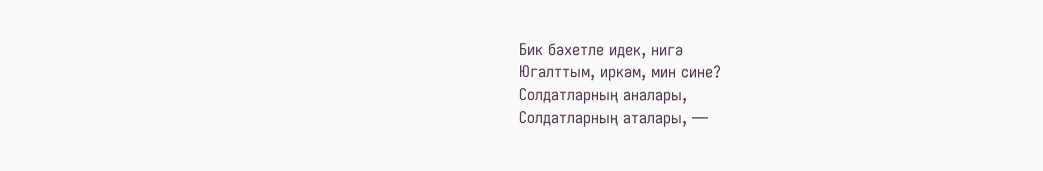Бик бәхетле идек, нигә
Югалттым, иркәм, мин сине?
Солдатларның аналары,
Солдатларның аталары, —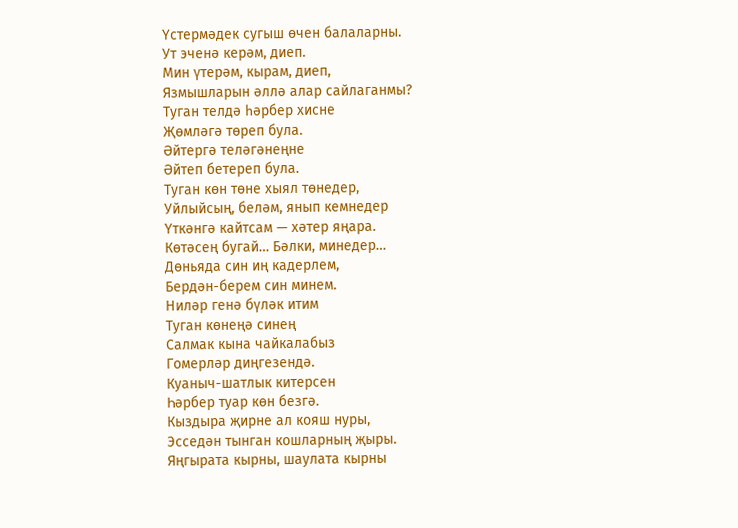Үстермәдек сугыш өчен балаларны.
Ут эченә керәм, диеп.
Мин үтерәм, кырам, диеп,
Язмышларын әллә алар сайлаганмы?
Туган телдә һәрбер хисне
Җөмләгә төреп була.
Әйтергә теләгәнеңне
Әйтеп бетереп була.
Туган көн төне хыял төнедер,
Уйлыйсың, беләм, янып кемнедер
Үткәнгә кайтсам — хәтер яңара.
Көтәсең бугай… Бәлки, минедер…
Дөньяда син иң кадерлем,
Бердән-берем син минем.
Ниләр генә бүләк итим
Туган көнеңә синең
Салмак кына чайкалабыз
Гомерләр диңгезендә.
Куаныч-шатлык китерсен
Һәрбер туар көн безгә.
Кыздыра җирне ал кояш нуры,
Эсседән тынган кошларның җыры.
Яңгырата кырны, шаулата кырны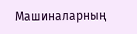Машиналарның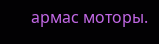армас моторы.